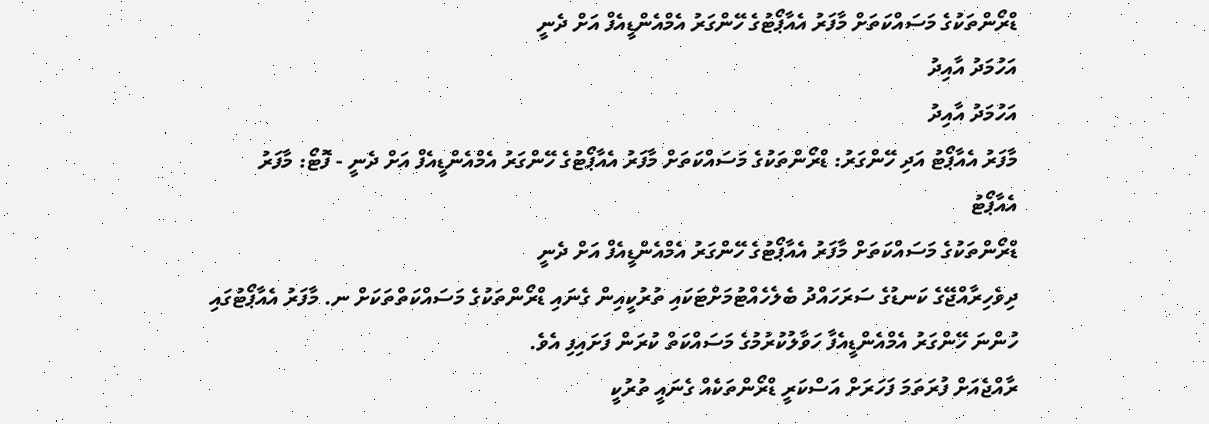ޑްރޯންތަކުގެ މަސައްކަތަށް މާފަރު އެއާޕޯޓުގެ ހޭންގަރު އެމްއެންޑީއެފް އަށް ދެނީ
އަހުމަދު އާއިދު
އަހުމަދު އާއިދު
މާފަރު އެއާޕޯޓު އަދި ހޭންގަރު: ޑްރޯންތަކުގެ މަސައްކަތަށް މާފަރު އެއާޕޯޓުގެ ހޭންގަރު އެމްއެންޑީއެފް އަށް ދެނީ - ފޮޓޯ: މާފަރު އެއާޕޯޓު
ޑްރޯންތަކުގެ މަސައްކަތަށް މާފަރު އެއާޕޯޓުގެ ހޭންގަރު އެމްއެންޑީއެފް އަށް ދެނީ
ދިވެހިރާއްޖޭގެ ކަނޑުގެ ސަރަހައްދު ބެލެހެއްޓުމަށްޓަކައި ތުރުކީއިން ގެނައި ޑްރޯންތަކުގެ މަސައްކަތްތަކަށް ނ. މާފަރު އެއާޕޯޓުގައި ހުންނަ ހޭންގަރު އެމްއެންޑީއެފާ ހަވާލުކުރުމުގެ މަސައްކަތް ކުރަން ފަށައިފި އެވެ.
ރާއްޖެއަށް ފުރަތަމަ ފަހަރަށް އަސްކަރީ ޑްރޯންތަކެއް ގެނައީ ތުރުކީ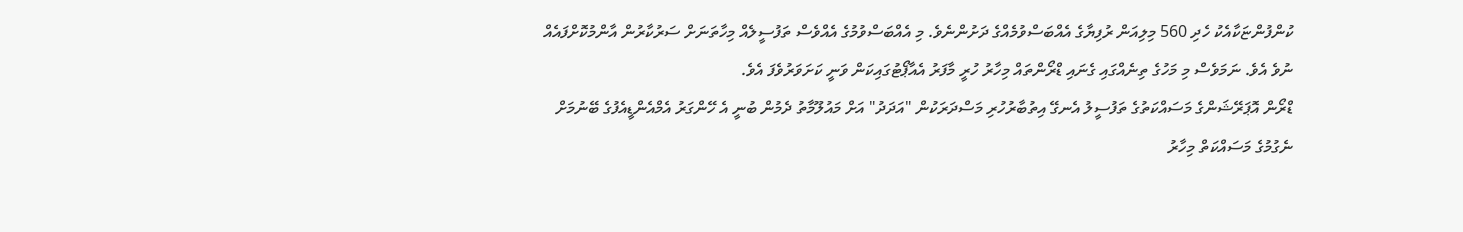ކުންފުންޏަކާއެކު ހެދި 560 މިލިއަން ރުފިޔާގެ އެއްބަސްވުމެއްގެ ދަށުންނެވެ. މި އެއްބަސްވުމުގެ އެއްވެސް ތަފުސީލެއް މިހާތަނަށް ސަރުކާރުން އާންމުކޮށްފައެއް ނުވެ އެވެ. ނަމަވެސް މި މަހުގެ ތިނެއްގައި ގެނައި ޑްރޯންތައް މިހާރު ހުރީ މާފަރު އެއާޕޯޓުގައިކަން ވަނީ ކަށަވަރުވެފަ އެވެ.
ޑްރޯން އޮޕަރޭޝަންގެ މަސައްކަތުގެ ތަފުސީލު އެނގޭ އިތުބާރުހުރި މަސްދަރަކުން "އަދަދު" އަށް މައުލޫމާތު ދެމުން ބުނީ އެ ހޭންގަރު އެމްއެންޑީއެފުގެ ބޭނުމަށް ނެގުމުގެ މަސައްކަތް މިހާރު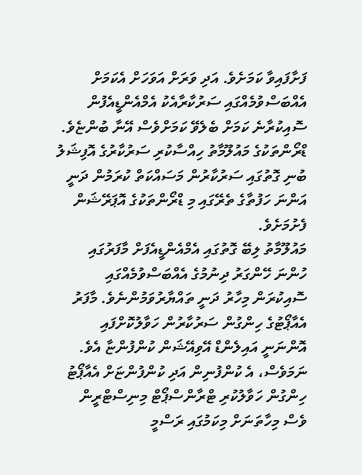ފަށާފައިވާ ކަމަށެވެ. އަދި ވަރަށް އަވަހަށް އެކަމަށް އެއްބަސްވުމެއްގައި ސަރުކާރާއެކު އެމްއެންޑީއެފުން ސޮއިކުރާނެ ކަމަށް ބެލެވޭ ކަމަށްވެސް އޭނާ ބުންޏެވެ.
ޑްރޯންތަކުގެ މައުލޫމާތު ހިއްސާކުރި ސަރުކާރުގެ އޮފިޝަލު ބުނި ގޮތުގައި ސަރުކާރުން މަސައްކަތް ކުރަމުން ދަނީ އަންނަ ހަފުތާގެ ތެރޭގައި މި ޑްރޯންތަކުގެ އޮޕަރޭޝަން ފެށުމަށެވެ.
މައުލޫމާތު ލިބޭ ގޮތުގައި އެމްއެންޑީއެފަށް މާފަރުގައި ހުންނަ ހޭންގަރު ދިނުމުގެ އެއްބަސްވުމެއްގައި ސޮއިކުރަން މިހާރު ދަނީ ތައްޔާރުވަމުންނެވެ. މާފަރު އެއާޕޯޓުގެ ހިންގުން ސަރުކާރުން ހަވާލުކޮށްފައި އޮންނަނީ އައިލެންޑް އޭވިއޭޝަން ކުންފުންޏާ އެވެ.
ނަމަވެސް، އެ ކުންފުނިން އަދި ކުންފުންޏަށް އެއާޕޯޓު ހިންގުން ހަވާލުކުރި ޓްރާންސްޕޯޓް މިނިސްޓްރީން ވެސް މިހާތަނަށް މިކަމުގައި ރަސްމީ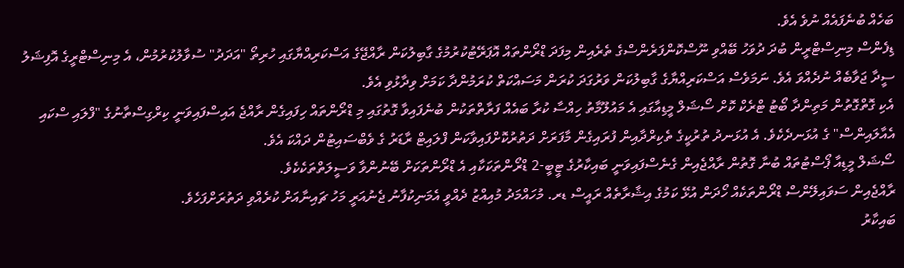ބަހެއް ބުނެފައެއް ނުވެ އެވެ.
ޑިފެންސް މިނިސްޓްރީން ބުދަ ދުވަހު ބޭއްވި ނޫސްކޮންފަރެންސްގެ ތެރެއިން މިފަދަ ޑްރޯންތައް އޮޕަރޭޓުކުރުމުގެ ގާބިލުކަން ރާއްޖޭގެ އަސްކަރިއްޔާގައި ހުރިތޯ "އަދަދު" ސުވާލުކުރުމުން، އެ މިނިސްޓްރީގެ އޮފިޝަލު ސީދާ ޖަވާބެއް ނުދެއްވަ އެވެ. ނަމަވެސް އަސްކަރިއްޔާގެ ގާބިލުކަން ވަރުގަދަ ކުރަން މަސައްކަތް ކުރަމުންދާ ކަމަށް ވިދާޅުވި އެވެ.
އެކި ގޮތްގޮތުން މަތިންދާ ބޯޓު ޓްރެކް ކޮށް ސޯޝަލް މީޑިއާގައި އެ މައުލޫމާތު ހިއްސާ ކުރާ ބައެއް ފަރާތްތަކުން ބުނެފައިވާ ގޮތުގައި މި ޑްރޯންތައް ހިފައިގެން ރާއްޖެ އައިސްފައިވަނީ ކިރްގިސްތާނުގެ "ފްލައި ސްކައި އެއާލައިންސް" ގެ އުޅަނދެކެވެ. އެ އުޅަނދު ތުރުކީގެ ތެކިރްދާއިން ފުރައިގެން މާފަރަށް ދަތުރުކޮށްފައިވާކަން ފްލައިޓް ރާޑަރު ގެ ވެބްސައިޓުން ދައްކަ އެވެ.
ސޯޝަލް މީޑިއާ ޕޯސްޓުތައް ބުނާ ގޮތުން ރާއްޖެއިން ގެނެސްފައިވަނީ ބައިކާރުގެ ޓީބީ-2 ޑްރޯންތަކަކާއި އެ ޑްރޯންތަކަށް ބޭނުންވާ ވަސީލަތްތަކެކެވެ.
ރާއްޖެއިން ސަވައިލޭންސް ޑްރޯންތަކެއް ހޯދަން އުޅޭ ކަމުގެ އިޝާރާތެއް ރައީސް ޑރ. މުހައްމަދު މުއިއްޒު ދެއްވީ އެމަނިކުފާނު ޖެނުއަރީ މަހު ޗައިނާއަށް ކުރެއްވި ދަތުރަށްފަހެވެ.
ބައިކާރު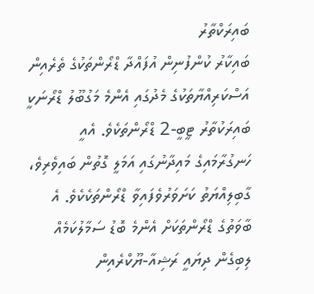ބައިރަކްތާރު
ބައިކާރު ކުންފުނިން އުފައްދާ ޑްރޯންތަކުގެ ތެރެއިން އަސްކަރިއްޔާތަކުގެ މެދުގައި އެންމެ މަގުބޫލު ޑްރޯނަކީ ބައިރަކުތާރު ޓީބީ-2 ޑްރޯންތަކެވެ. އެއީ ހަނގުރާމައިގެ މައިދާނުގައި އަމަލީ ގޮތުން ބައިވެރިވެ، ގާބިލިއްޔަތު ކަށަވަރުވެފައިވާ ޑްރޯންތަކެކެވެ. އެ ބާވަތުގެ ޑްރޯންތަކަށް އެންމެ ބޮޑު ސަމާލުކަމެއް ލިބިގެން ދިޔައީ ރަޝިއާ-ޔޫކްރެއިން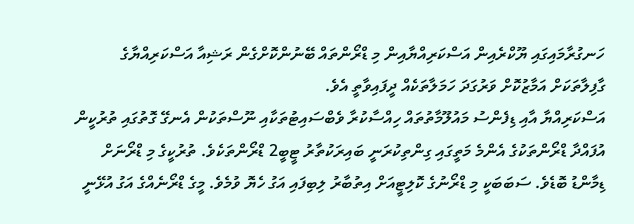ހަނގުރާމައިގައި ޔޫކްރެއިން އަސްކަރިއްޔާއިން މި ޑްރޯންތައް ބޭނުންކޮށްގެން ރަޝިއާ އަސްކަރިއްޔާގެ ގާފިލާތަކަށް އަމާޒުކޮށް ވަރުގަދަ ހަމަލާތަކެއް ދީފައިވާތީ އެވެ.
އަސްކަރިއްޔާ އާއި ޑިފެންސު މައުލޫމާތުތައް ހިއްސާކުރާ ވެބްސައިޓުތަކާއި ނޫސްތަކުން އެނގޭ ގޮތުގައި ތުރުކީން އުފައްދާ ޑްރޯންތަކުގެ އެންމެ މަތީގައި ގިންތިކުރަނީ ބައިރަކުތާރު ޓީބީ2 ޑްރޯންތަކެވެ. ތުރުކީގެ މި ޑްރޯނަށް ޑިމާންޑު ބޮޑެވެ. ސަބަބަކީ މި ޑްރޯނުގެ ކޮލިޓީއަށް އިތުބާރު ލިބިފައި އަގު ހެޔޮ ވުމެވެ. މީގެ ޑްރޯނެއްގެ އަގު އުޅޭނީ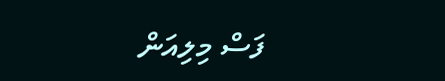ފަސް މިލިއަން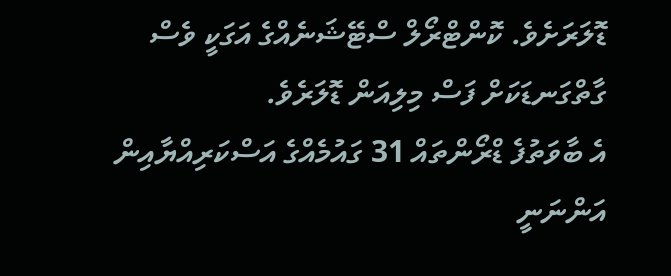ޑޮލަރަށެވެ. ކޮންޓްރޯލް ސްޓޭޝަނެއްގެ އަގަކީ ވެސް ގާތްގަނޑަކަށް ފަސް މިލިއަން ޑޮލަރެވެ.
އެ ބާވަތުފެ ޑްރޯންތައް 31 ގައުމެއްގެ އަސްކަރިއްޔާއިން އަންނަނީ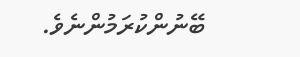ބޭނުންކުރަމުންނެވެ.